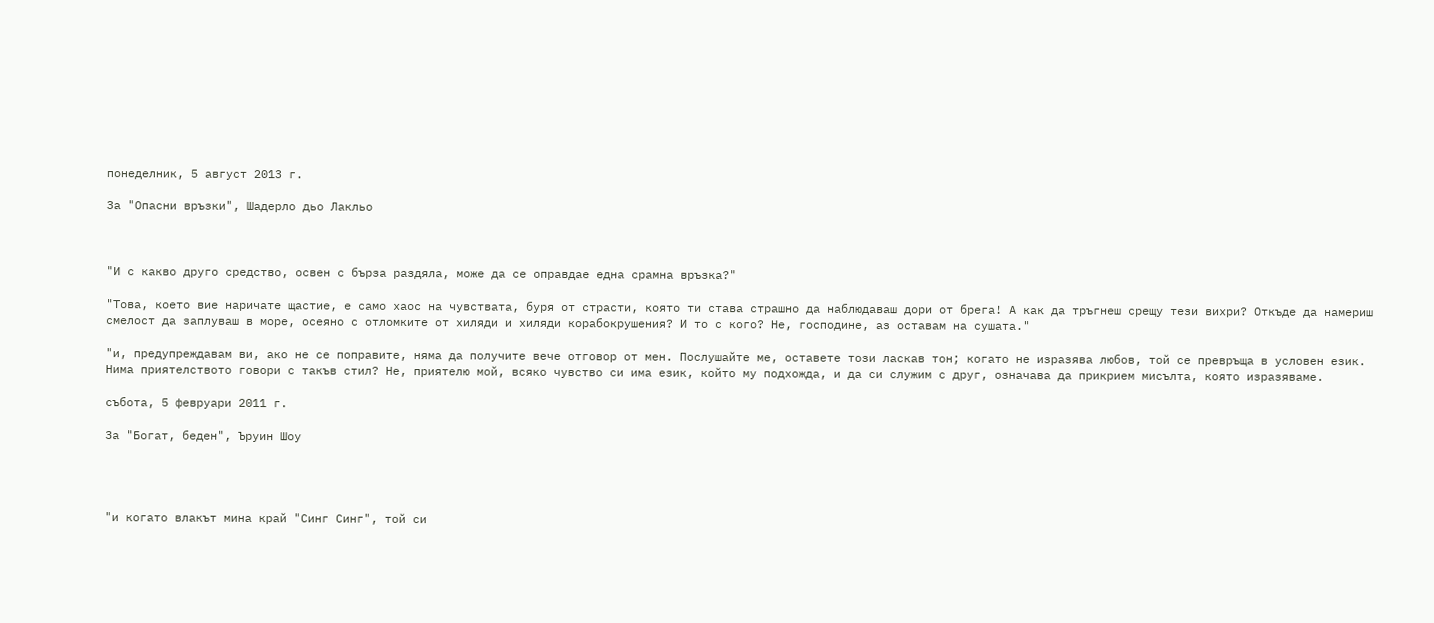понеделник, 5 август 2013 г.

За "Опасни връзки", Шадерло дьо Лакльо



"И с какво друго средство, освен с бърза раздяла, може да се оправдае една срамна връзка?"

"Това, което вие наричате щастие, е само хаос на чувствата, буря от страсти, която ти става страшно да наблюдаваш дори от брега! А как да тръгнеш срещу тези вихри? Откъде да намериш смелост да заплуваш в море, осеяно с отломките от хиляди и хиляди корабокрушения? И то с кого? Не, господине, аз оставам на сушата."

"и, предупреждавам ви, ако не се поправите, няма да получите вече отговор от мен. Послушайте ме, оставете този ласкав тон; когато не изразява любов, той се превръща в условен език. Нима приятелството говори с такъв стил? Не, приятелю мой, всяко чувство си има език, който му подхожда, и да си служим с друг, означава да прикрием мисълта, която изразяваме.

събота, 5 февруари 2011 г.

За "Богат, беден", Ъруин Шоу




"и когато влакът мина край "Синг Синг", той си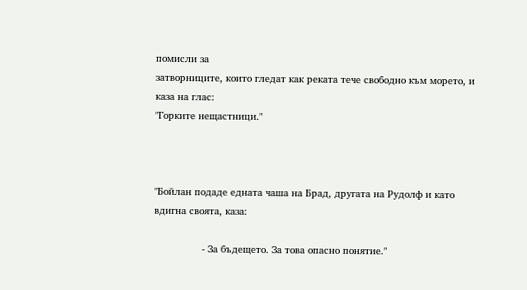помисли за
затворниците, които гледат как реката тече свободно към морето, и каза на глас:
"Горките нещастници."



"Бойлан подаде едната чаша на Брад, другата на Рудолф и като вдигна своята, каза:

                - За бъдещето. За това опасно понятие."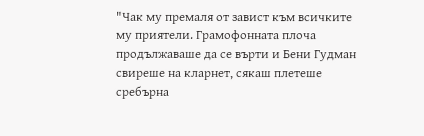"Чак му премаля от завист към всичките му приятели. Грамофонната плоча продължаваше да се върти и Бени Гудман свиреше на кларнет, сякаш плетеше сребърна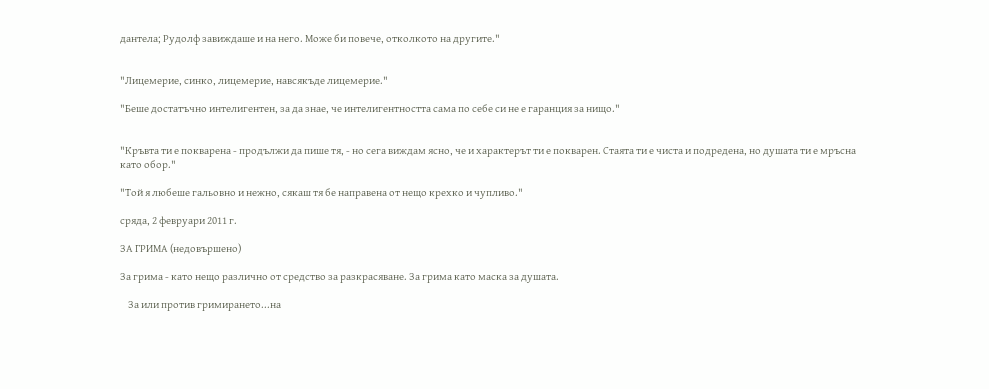дантела; Рудолф завиждаше и на него. Може би повече, отколкото на другите."


"Лицемерие, синко, лицемерие, навсякъде лицемерие."

"Беше достатъчно интелигентен, за да знае, че интелигентността сама по себе си не е гаранция за нищо."


"Кръвта ти е покварена - продължи да пише тя, - но сега виждам ясно, че и характерът ти е покварен. Стаята ти е чиста и подредена, но душата ти е мръсна
като обор."

"Той я любеше гальовно и нежно, сякаш тя бе направена от нещо крехко и чупливо."

сряда, 2 февруари 2011 г.

ЗА ГРИМА (недовършено)

За грима - като нещо различно от средство за разкрасяване. За грима като маска за душата.

    За или против гримирането...на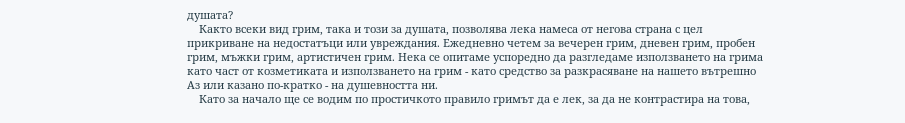душата?
    Както всеки вид грим, така и този за душата, позволява лека намеса от негова страна с цел прикриване на недостатъци или увреждания. Ежедневно четем за вечерен грим, дневен грим, пробен грим, мъжки грим, артистичен грим. Нека се опитаме успоредно да разгледаме използването на грима като част от козметиката и използването на грим - като средство за разкрасяване на нашето вътрешно Аз или казано по-кратко - на душевността ни.
    Като за начало ще се водим по простичкото правило гримът да е лек, за да не контрастира на това,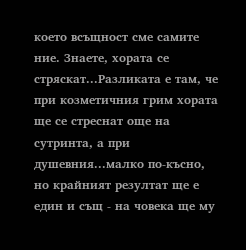което всъщност сме самите ние. Знаете, хората се стряскат...Разликата е там, че при козметичния грим хората ще се стреснат още на сутринта, а при душевния...малко по-късно, но крайният резултат ще е един и същ - на човека ще му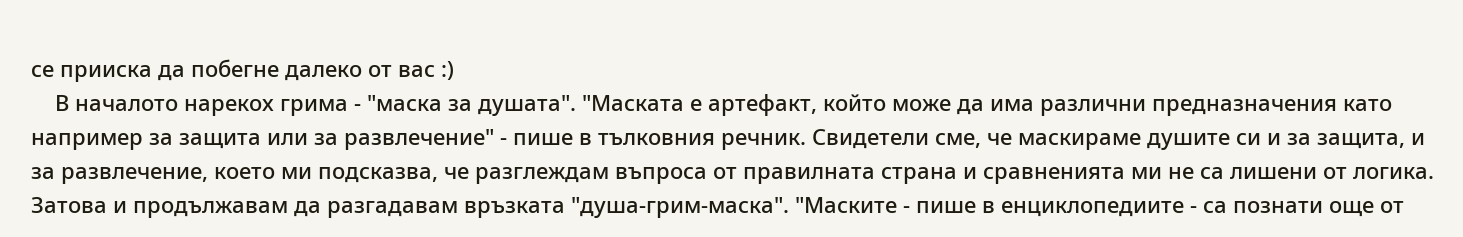се прииска да побегне далеко от вас :)
    В началото нарекох грима - "маска за душата". "Маската е артефакт, който може да има различни предназначения като например за защита или за развлечение" - пише в тълковния речник. Свидетели сме, че маскираме душите си и за защита, и за развлечение, което ми подсказва, че разглеждам въпроса от правилната страна и сравненията ми не са лишени от логика. Затова и продължавам да разгадавам връзката "душа-грим-маска". "Маските - пише в енциклопедиите - са познати още от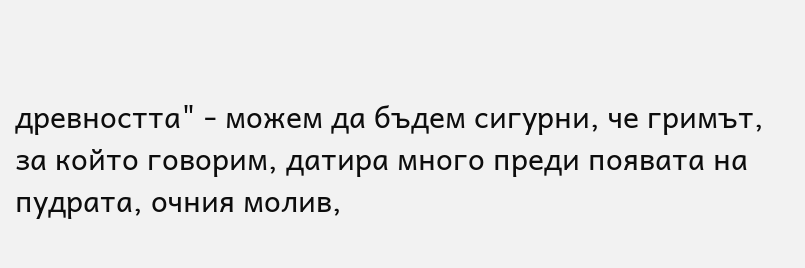древността" - можем да бъдем сигурни, че гримът, за който говорим, датира много преди появата на пудрата, очния молив,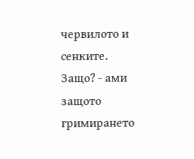червилото и сенките. Защо? - ами защото гримирането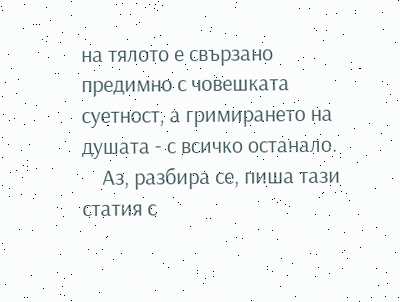на тялото е свързано предимно с човешката суетност, а гримирането на душата - с всичко останало.
    Аз, разбира се, пиша тази статия с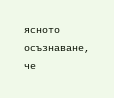ясното осъзнаване, че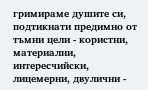гримираме душите си, подтикнати предимно от тъмни цели - користни, материални, интересчийски, лицемерни, двулични -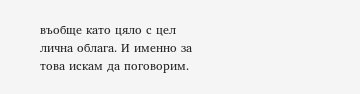въобще като цяло с цел лична облага. И именно за това искам да поговорим.